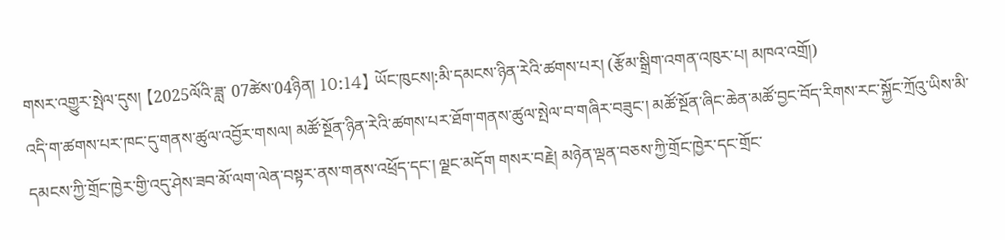གསར་འགྱུར་སྤེལ་དུས། 【2025ལོའི་ཟླ་ 07ཚེས་04ཉིན། 10:14】 ཡོང་ཁུངས།:མི་དམངས་ཉིན་རེའི་ཚགས་པར། (རྩོམ་སྒྲིག་འགན་འཁུར་པ། མཁའ་འགྲོ།)
འདི་ག་ཚགས་པར་ཁང་དུ་གནས་ཚུལ་འབྱོར་གསལ། མཚོ་སྔོན་ཉིན་རེའི་ཚགས་པར་ཐོག་གནས་ཚུལ་སྤེལ་བ་གཞིར་བཟུང་། མཚོ་སྔོན་ཞིང་ཆེན་མཚོ་བྱང་བོད་རིགས་རང་སྐྱོང་ཀྲོའུ་ཡིས་མི་དམངས་ཀྱི་གྲོང་ཁྱེར་གྱི་འདུ་ཤེས་ཟབ་མོ་ལག་ལེན་བསྟར་ནས་གནས་འཕྲོད་དང་། ལྗང་མདོག གསར་བརྗེ། མཉེན་ལྡན་བཅས་ཀྱི་གྲོང་ཁྱེར་དང་གྲོང་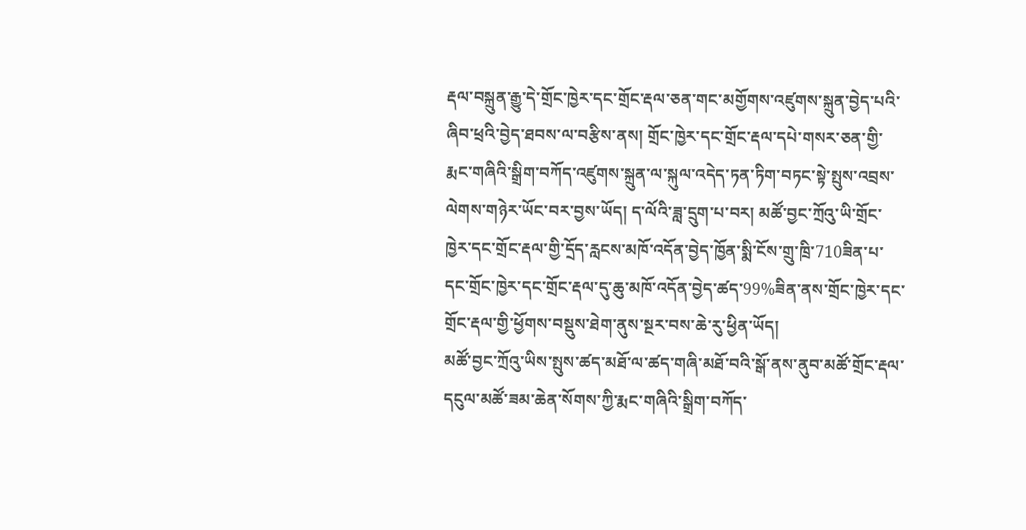རྡལ་བསྐྲུན་རྒྱུ་དེ་གྲོང་ཁྱེར་དང་གྲོང་རྡལ་ཅན་གང་མགྱོགས་འཛུགས་སྐྲུན་བྱེད་པའི་ཞིབ་ཕྲའི་བྱེད་ཐབས་ལ་བརྩིས་ནས། གྲོང་ཁྱེར་དང་གྲོང་རྡལ་དཔེ་གསར་ཅན་གྱི་རྨང་གཞིའི་སྒྲིག་བཀོད་འཛུགས་སྐྲུན་ལ་སྐུལ་འདེད་ཏན་ཏིག་བཏང་སྟེ་སྤུས་འབྲས་ལེགས་གཉེར་ཡོང་བར་བྱས་ཡོད། ད་ལོའི་ཟླ་དྲུག་པ་བར། མཚོ་བྱང་ཀྲོའུ་ཡི་གྲོང་ཁྱེར་དང་གྲོང་རྡལ་གྱི་དྲོད་རླངས་མཁོ་འདོན་བྱེད་ཁྱོན་སྨི་ངོས་གྲུ་ཁྲི་710ཟིན་པ་དང་གྲོང་ཁྱེར་དང་གྲོང་རྡལ་དུ་ཆུ་མཁོ་འདོན་བྱེད་ཚད་99%ཟིན་ནས་གྲོང་ཁྱེར་དང་གྲོང་རྡལ་གྱི་ཕྱོགས་བསྡུས་ཐེག་ནུས་སྔར་བས་ཆེ་རུ་ཕྱིན་ཡོད།
མཚོ་བྱང་ཀྲོའུ་ཡིས་སྤུས་ཚད་མཐོ་ལ་ཚད་གཞི་མཐོ་བའི་སྒོ་ནས་ནུབ་མཚོ་གྲོང་རྡལ་དངུལ་མཚོ་ཟམ་ཆེན་སོགས་ཀྱི་རྨང་གཞིའི་སྒྲིག་བཀོད་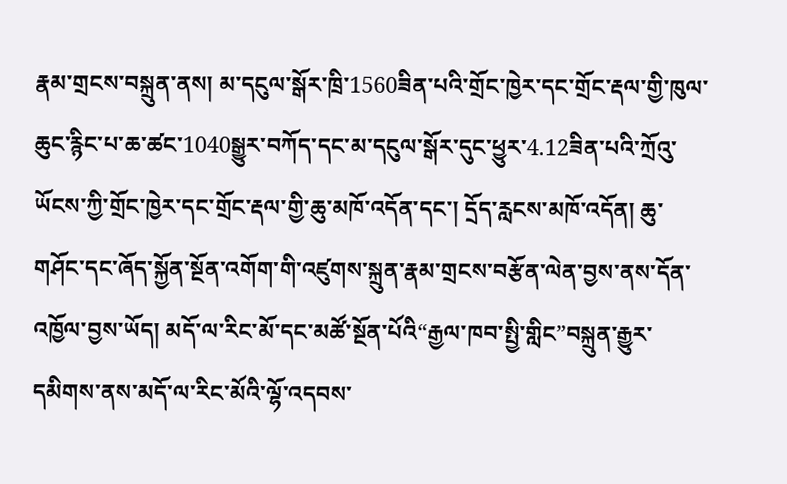རྣམ་གྲངས་བསྐྲུན་ནས། མ་དངུལ་སྒོར་ཁྲི་1560ཟིན་པའི་གྲོང་ཁྱེར་དང་གྲོང་རྡལ་གྱི་ཁུལ་ཆུང་རྙིང་པ་ཆ་ཚང་1040སྒྱུར་བཀོད་དང་མ་དངུལ་སྒོར་དུང་ཕྱུར་4.12ཟིན་པའི་ཀྲོའུ་ཡོངས་ཀྱི་གྲོང་ཁྱེར་དང་གྲོང་རྡལ་གྱི་ཆུ་མཁོ་འདོན་དང་། དྲོད་རླངས་མཁོ་འདོན། ཆུ་གཤོང་དང་ཞོད་སྐྱོན་སྔོན་འགོག་གི་འཛུགས་སྐྲུན་རྣམ་གྲངས་བརྩོན་ལེན་བྱས་ནས་དོན་འཁྱོལ་བྱས་ཡོད། མདོ་ལ་རིང་མོ་དང་མཚོ་སྔོན་པོའི“རྒྱལ་ཁབ་སྤྱི་གླིང”བསྐྲུན་རྒྱུར་དམིགས་ནས་མདོ་ལ་རིང་མོའི་ལྷོ་འདབས་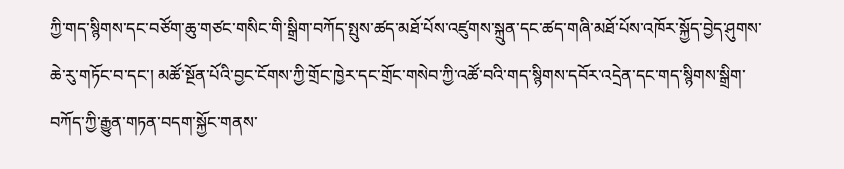ཀྱི་གད་སྙིགས་དང་བཙོག་ཆུ་གཙང་གསིང་གི་སྒྲིག་བཀོད་སྤུས་ཚད་མཐོ་པོས་འཛུགས་སྐྲུན་དང་ཚད་གཞི་མཐོ་པོས་འཁོར་སྐྱོད་བྱེད་ཤུགས་ཆེ་རུ་གཏོང་བ་དང་། མཚོ་སྔོན་པོའི་བྱང་ངོགས་ཀྱི་གྲོང་ཁྱེར་དང་གྲོང་གསེབ་ཀྱི་འཚོ་བའི་གད་སྙིགས་དབོར་འདྲེན་དང་གད་སྙིགས་སྒྲིག་བཀོད་ཀྱི་རྒྱུན་གཏན་བདག་སྐྱོང་གནས་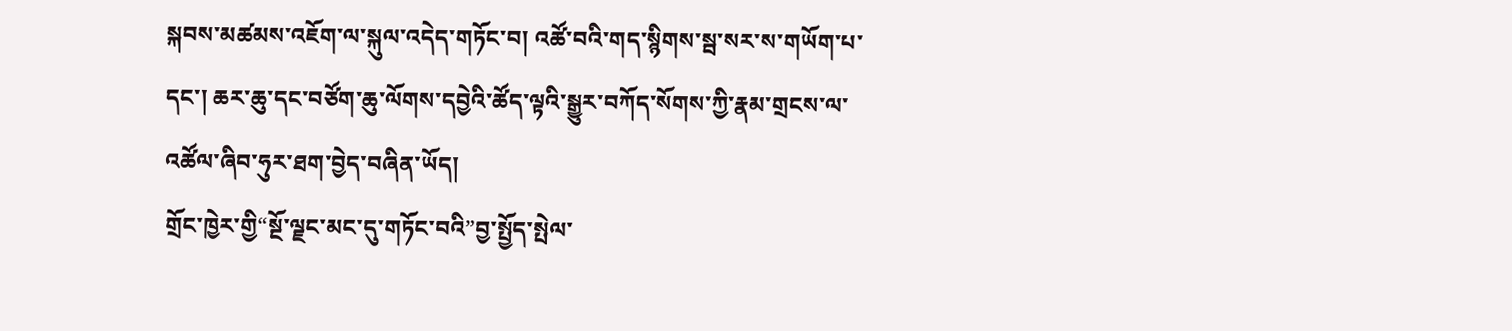སྐབས་མཚམས་འཇོག་ལ་སྐུལ་འདེད་གཏོང་བ། འཚོ་བའི་གད་སྙིགས་སྦ་སར་ས་གཡོག་པ་དང་། ཆར་ཆུ་དང་བཙོག་ཆུ་ལོགས་དབྱེའི་ཚོད་ལྟའི་སྒྱུར་བཀོད་སོགས་ཀྱི་རྣམ་གྲངས་ལ་འཚོལ་ཞིབ་ཧུར་ཐག་བྱེད་བཞིན་ཡོད།
གྲོང་ཁྱེར་གྱི“སྔོ་ལྗང་མང་དུ་གཏོང་བའི”བྱ་སྤྱོད་སྤེལ་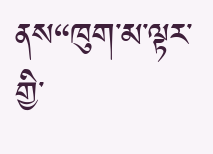ནས“ཁུག་མ་ལྟར་གྱི་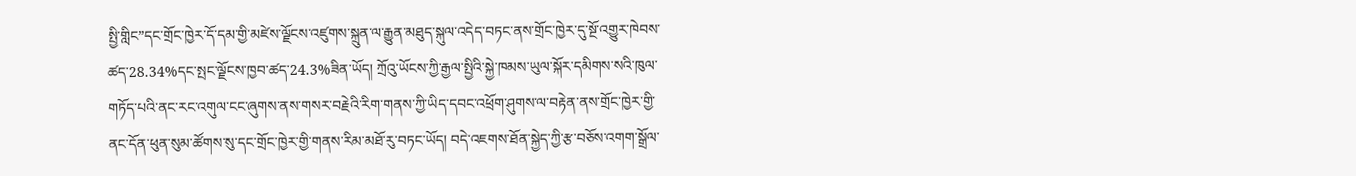སྤྱི་གླིང”དང་གྲོང་ཁྱེར་དོ་དམ་གྱི་མཛེས་ལྗོངས་འཛུགས་སྐྲུན་ལ་རྒྱུན་མཐུད་སྐུལ་འདེད་བཏང་ནས་གྲོང་ཁྱེར་དུ་སྔོ་འགྱུར་ཁེབས་ཚད་28.34%དང་སྤང་ལྗོངས་ཁྱབ་ཚད་24.3%ཟིན་ཡོད། ཀྲོའུ་ཡོངས་ཀྱི་རྒྱལ་སྤྱིའི་སྐྱེ་ཁམས་ཡུལ་སྐོར་དམིགས་སའི་ཁུལ་གཏོད་པའི་ནང་རང་འགུལ་ངང་ཞུགས་ནས་གསར་བརྗེའི་རིག་གནས་ཀྱི་ཡིད་དབང་འཕྲོག་ཤུགས་ལ་བརྟེན་ནས་གྲོང་ཁྱེར་གྱི་ནང་དོན་ཕུན་སུམ་ཚོགས་སུ་དང་གྲོང་ཁྱེར་གྱི་གནས་རིམ་མཐོ་རུ་བཏང་ཡོད། བདེ་འཇགས་ཐོན་སྐྱེད་ཀྱི་རྩ་བཅོས་འགག་སྒྲོལ་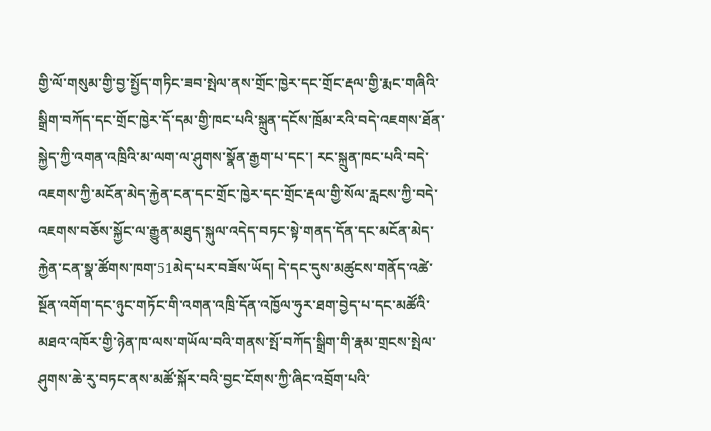གྱི་ལོ་གསུམ་གྱི་བྱ་སྤྱོད་གཏིང་ཟབ་སྤེལ་ནས་གྲོང་ཁྱེར་དང་གྲོང་རྡལ་གྱི་རྨང་གཞིའི་སྒྲིག་བཀོད་དང་གྲོང་ཁྱེར་དོ་དམ་གྱི་ཁང་པའི་སྐྲུན་དངོས་ཁྲོམ་རའི་བདེ་འཇགས་ཐོན་སྐྱེད་ཀྱི་འགན་འཁྲིའི་མ་ལག་ལ་ཤུགས་སྣོན་རྒྱག་པ་དང་། རང་སྐྲུན་ཁང་པའི་བདེ་འཇགས་ཀྱི་མངོན་མེད་རྐྱེན་ངན་དང་གྲོང་ཁྱེར་དང་གྲོང་རྡལ་གྱི་སོལ་རླངས་ཀྱི་བདེ་འཇགས་བཅོས་སྐྱོང་ལ་རྒྱུན་མཐུད་སྐུལ་འདེད་བཏང་སྟེ་གནད་དོན་དང་མངོན་མེད་རྐྱེན་ངན་སྣ་ཚོགས་ཁག་51མེད་པར་བཟོས་ཡོད། དེ་དང་དུས་མཚུངས་གནོད་འཚེ་སྔོན་འགོག་དང་ཉུང་གཏོང་གི་འགན་འཁྲི་དོན་འཁྱོལ་ཧུར་ཐག་བྱེད་པ་དང་མཚོའི་མཐའ་འཁོར་གྱི་ཉེན་ཁ་ལས་གཡོལ་བའི་གནས་སྤོ་བཀོད་སྒྲིག་གི་རྣམ་གྲངས་སྤེལ་ཤུགས་ཆེ་རུ་བཏང་ནས་མཚོ་སྐོར་བའི་བྱང་ངོགས་ཀྱི་ཞིང་འབྲོག་པའི་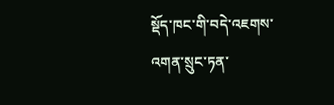སྡོད་ཁང་གི་བདེ་འཇགས་འགན་སྲུང་ཏན་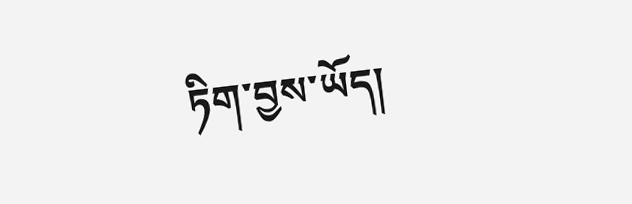ཏིག་བྱས་ཡོད།